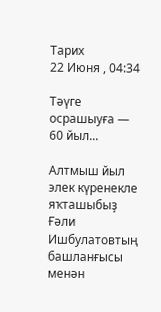Тарих
22 Июня , 04:34

Тәүге осрашыуға — 60 йыл...

Алтмыш йыл элек күренекле яҡташыбыҙ Ғәли Ишбулатовтың башланғысы менән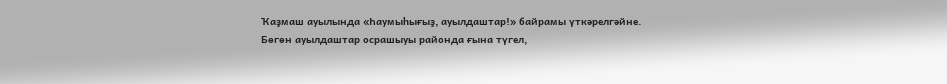Ҡаҙмаш ауылында «Һаумыһығыҙ, ауылдаштар!» байрамы үткәрелгәйне. Бөгөн ауылдаштар осрашыуы районда ғына түгел,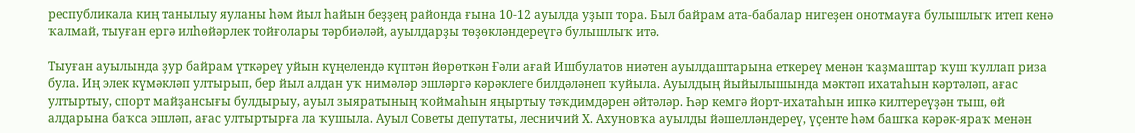республикала киң танылыу яуланы һәм йыл һайын беҙҙең районда ғына 10-12 ауылда уҙып тора. Был байрам ата-бабалар нигеҙен онотмауға булышлыҡ итеп кенә ҡалмай, тыуған ергә илһөйәрлек тойғолары тәрбиәләй, ауылдарҙы төҙөкләндереүгә булышлыҡ итә.

Тыуған ауылында ҙур байрам үткәреү уйын күңелендә күптән йөрөткән Ғәли ағай Ишбулатов ниәтен ауылдаштарына еткереү менән ҡаҙмаштар ҡуш ҡуллап риза була. Иң элек күмәкләп ултырып, бер йыл алдан уҡ нимәләр эшләргә кәрәклеге билдәләнеп ҡуйыла. Ауылдың йыйылышында мәктәп ихатаһын кәртәләп, ағас ултыртыу, спорт майҙансығы булдырыу, ауыл зыяратының ҡоймаһын яңыртыу тәҡдимдәрен әйтәләр. Һәр кемгә йорт-ихатаһын ипкә килтереүҙән тыш, өй алдарына баҡса эшләп, ағас ултыртырға ла ҡушыла. Ауыл Советы депутаты, лесничий Х. Ахуновҡа ауылды йәшелләндереү, үҫенте һәм башҡа кәрәк-яраҡ менән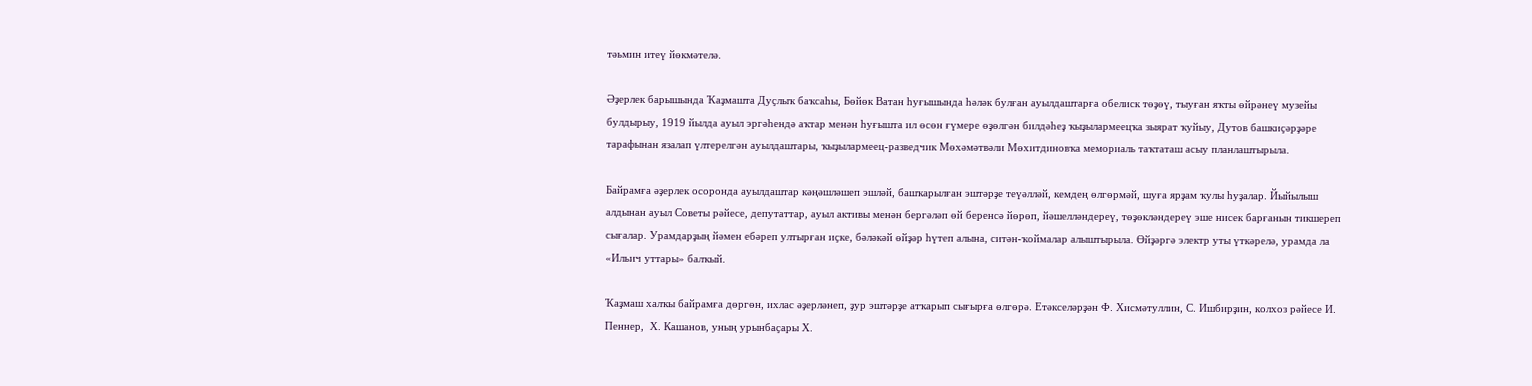тәьмин итеү йөкмәтелә.

Әҙерлек барышында Ҡаҙмашта Дуҫлыҡ баҡсаһы, Бөйөк Ватан һуғышында һәләк булған ауылдаштарға обелиск төҙөү, тыуған яҡты өйрәнеү музейы булдырыу, 1919 йылда ауыл эргәһендә аҡтар менән һуғышта ил өсөн ғүмере өҙөлгән билдәһеҙ ҡыҙылармеецҡа зыярат ҡуйыу, Дутов башкиҫәрҙәре тарафынан язалап үлтерелгән ауылдаштары, ҡыҙылармеец-разведчик Мөхәмәтвәли Мөхитдиновҡа мемориаль таҡтаташ асыу планлаштырыла.

Байрамға әҙерлек осоронда ауылдаштар кәңәшләшеп эшләй, башҡарылған эштәрҙе теүәлләй, кемдең өлгөрмәй, шуға ярҙам ҡулы һуҙалар. Йыйылыш алдынан ауыл Советы рәйесе, депутаттар, ауыл активы менән бергәләп өй беренсә йөрөп, йәшелләндереү, төҙөкләндереү эше нисек барғанын тикшереп сығалар. Урамдарҙың йәмен ебәреп ултырған иҫке, бәләкәй өйҙәр һүтеп алына, ситән-ҡоймалар алыштырыла. Өйҙәргә электр уты үткәрелә, урамда ла «Ильич уттары» балҡый.

Ҡаҙмаш халҡы байрамға дөргөн, ихлас әҙерләнеп, ҙур эштәрҙе атҡарып сығырға өлгөрә. Етәкселәрҙән Ф. Хисмәтуллин, С. Ишбирҙин, колхоз рәйесе И. Пеннер,  Х. Кашанов, уның урынбаҫары Х.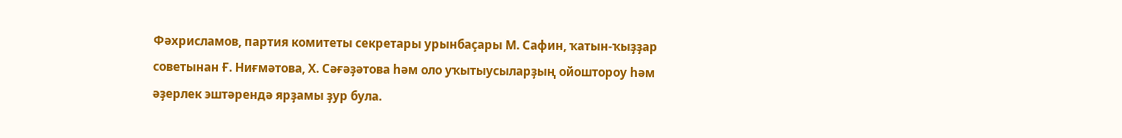Фәхрисламов, партия комитеты секретары урынбаҫары М. Сафин, ҡатын-ҡыҙҙар советынан Ғ. Ниғмәтова, Х. Сәғәҙәтова һәм оло уҡытыусыларҙың ойоштороу һәм әҙерлек эштәрендә ярҙамы ҙур була.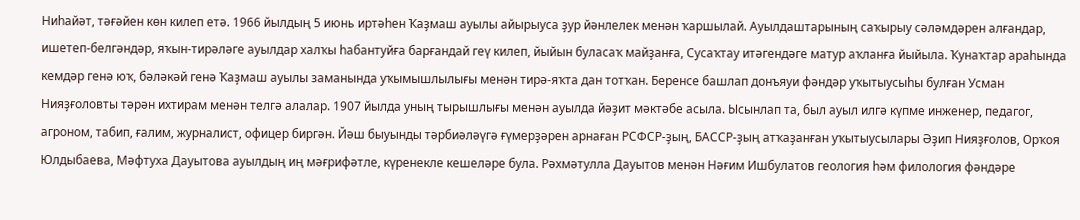Ниһайәт, тәғәйен көн килеп етә. 1966 йылдың 5 июнь иртәһен Ҡаҙмаш ауылы айырыуса ҙур йәнлелек менән ҡаршылай. Ауылдаштарының саҡырыу сәләмдәрен алғандар, ишетеп-белгәндәр, яҡын-тирәләге ауылдар халҡы һабантуйға барғандай геү килеп, йыйын буласаҡ майҙанға, Сусаҡтау итәгендәге матур аҡланға йыйыла. Ҡунаҡтар араһында кемдәр генә юҡ, бәләкәй генә Ҡаҙмаш ауылы заманында уҡымышлылығы менән тирә-яҡта дан тотҡан. Беренсе башлап донъяуи фәндәр уҡытыусыһы булған Усман Нияҙғоловты тәрән ихтирам менән телгә алалар. 1907 йылда уның тырышлығы менән ауылда йәҙит мәктәбе асыла. Ысынлап та, был ауыл илгә күпме инженер, педагог, агроном, табип, ғалим, журналист, офицер биргән. Йәш быуынды тәрбиәләүгә ғүмерҙәрен арнаған РСФСР-ҙың, БАССР-ҙың атҡаҙанған уҡытыусылары Әҙип Нияҙғолов, Орҡоя Юлдыбаева, Мәфтуха Дауытова ауылдың иң мәғрифәтле, күренекле кешеләре була. Рәхмәтулла Дауытов менән Нәғим Ишбулатов геология һәм филология фәндәре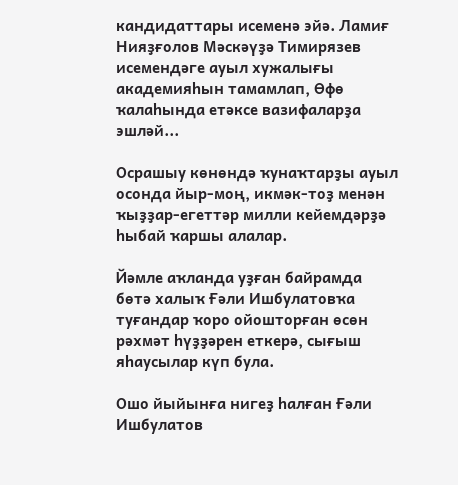кандидаттары исеменә эйә. Ламиғ Нияҙғолов Мәскәүҙә Тимирязев исемендәге ауыл хужалығы академияһын тамамлап, Өфө ҡалаһында етәксе вазифаларҙа эшләй...

Осрашыу көнөндә ҡунаҡтарҙы ауыл осонда йыр-моң, икмәк-тоҙ менән ҡыҙҙар-егеттәр милли кейемдәрҙә һыбай ҡаршы алалар.

Йәмле аҡланда уҙған байрамда бөтә халыҡ Ғәли Ишбулатовҡа туғандар ҡоро ойошторған өсөн рәхмәт һүҙҙәрен еткерә, сығыш яһаусылар күп була.

Ошо йыйынға нигеҙ һалған Ғәли Ишбулатов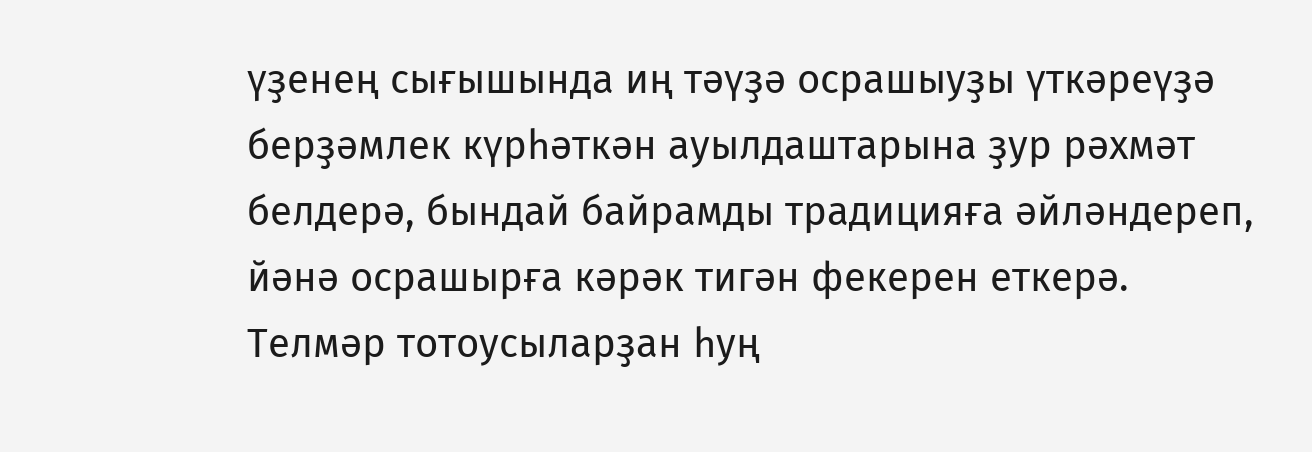үҙенең сығышында иң тәүҙә осрашыуҙы үткәреүҙә берҙәмлек күрһәткән ауылдаштарына ҙур рәхмәт белдерә, бындай байрамды традицияға әйләндереп, йәнә осрашырға кәрәк тигән фекерен еткерә.  Телмәр тотоусыларҙан һуң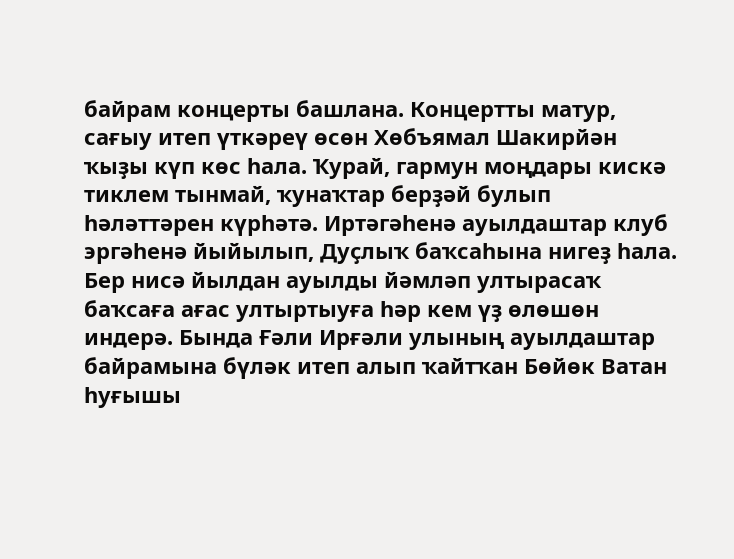байрам концерты башлана. Концертты матур, сағыу итеп үткәреү өсөн Хөбъямал Шакирйән ҡыҙы күп көс һала. Ҡурай, гармун моңдары кискә тиклем тынмай, ҡунаҡтар берҙәй булып һәләттәрен күрһәтә. Иртәгәһенә ауылдаштар клуб эргәһенә йыйылып, Дуҫлыҡ баҡсаһына нигеҙ һала. Бер нисә йылдан ауылды йәмләп ултырасаҡ баҡсаға ағас ултыртыуға һәр кем үҙ өлөшөн индерә. Бында Ғәли Ирғәли улының ауылдаштар байрамына бүләк итеп алып ҡайтҡан Бөйөк Ватан һуғышы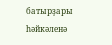батырҙары һәйкәленә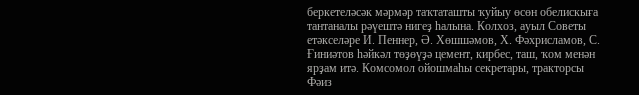беркетеләсәк мәрмәр таҡтаташты ҡуйыу өсөн обелискыға тантаналы рәүештә нигеҙ һалына. Колхоз, ауыл Советы етәкселәре И. Пеннер, Ә. Хөшшәмов, Х. Фәхрисламов, С. Ғиниәтов һәйкәл төҙөүҙә цемент, кирбес, таш, ҡом менән ярҙам итә. Комсомол ойошмаһы секретары, тракторсы Фәиз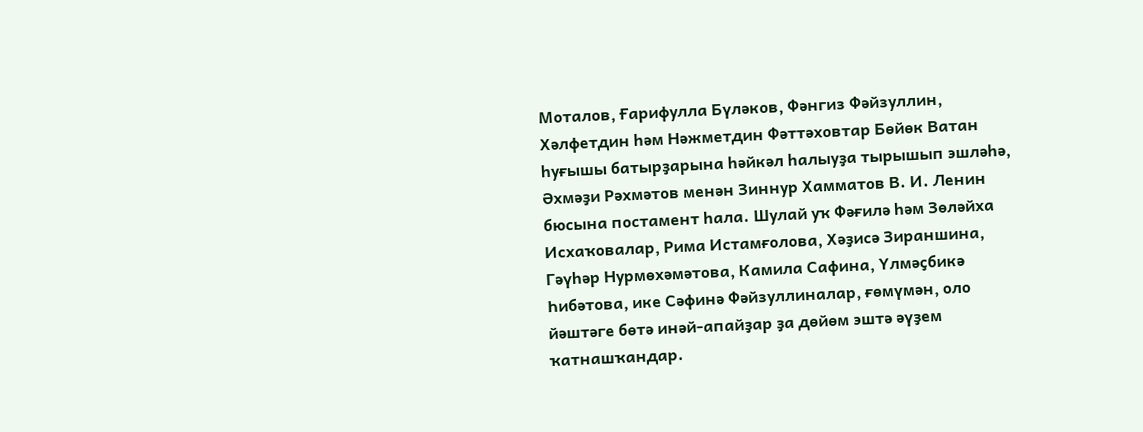Моталов, Ғарифулла Бүләков, Фәнгиз Фәйзуллин, Хәлфетдин һәм Нәжметдин Фәттәховтар Бөйөк Ватан һуғышы батырҙарына һәйкәл һалыуҙа тырышып эшләһә, Әхмәҙи Рәхмәтов менән Зиннур Хамматов В. И. Ленин бюсына постамент һала. Шулай уҡ Фәғилә һәм Зөләйха Исхаҡовалар, Рима Истамғолова, Хәҙисә Зираншина, Гәүһәр Нурмөхәмәтова, Камила Сафина, Үлмәҫбикә Һибәтова, ике Сәфинә Фәйзуллиналар, ғөмүмән, оло йәштәге бөтә инәй-апайҙар ҙа дөйөм эштә әүҙем ҡатнашҡандар.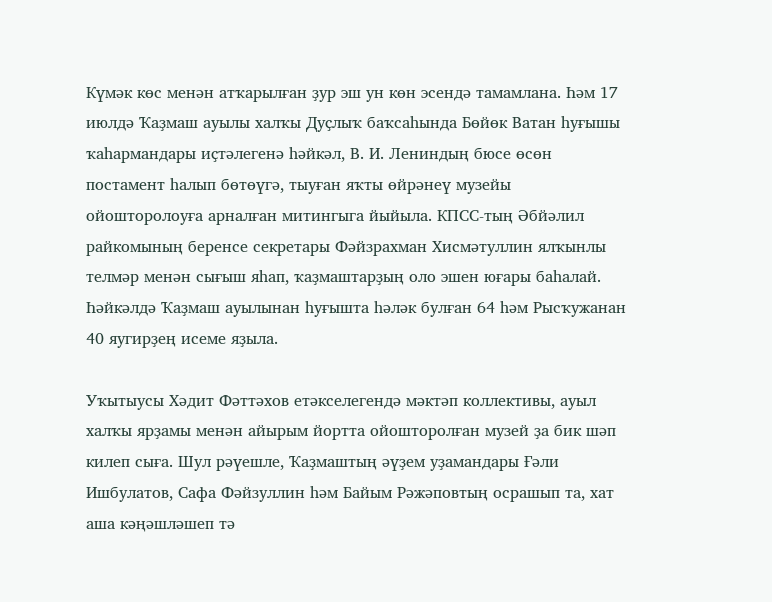Күмәк көс менән атҡарылған ҙур эш ун көн эсендә тамамлана. Һәм 17 июлдә Ҡаҙмаш ауылы халҡы Дуҫлыҡ баҡсаһында Бөйөк Ватан һуғышы ҡаһармандары иҫтәлегенә һәйкәл, В. И. Лениндың бюсе өсөн постамент һалып бөтөүгә, тыуған яҡты өйрәнеү музейы ойошторолоуға арналған митингыга йыйыла. КПСС-тың Әбйәлил райкомының беренсе секретары Фәйзрахман Хисмәтуллин ялҡынлы телмәр менән сығыш яһап, ҡаҙмаштарҙың оло эшен юғары баһалай. Һәйкәлдә Ҡаҙмаш ауылынан һуғышта һәләк булған 64 һәм Рысҡужанан 40 яугирҙең исеме яҙыла.

Уҡытыусы Хәдит Фәттәхов етәкселегендә мәктәп коллективы, ауыл халҡы ярҙамы менән айырым йортта ойошторолған музей ҙа бик шәп килеп сыға. Шул рәүешле, Ҡаҙмаштың әүҙем уҙамандары Ғәли Ишбулатов, Сафа Фәйзуллин һәм Байым Рәжәповтың осрашып та, хат аша кәңәшләшеп тә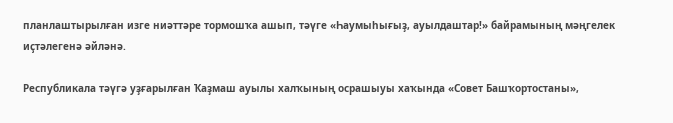планлаштырылған изге ниәттәре тормошҡа ашып, тәүге «Һаумыһығыҙ, ауылдаштар!» байрамының мәңгелек иҫтәлегенә әйләнә.

Республикала тәүгә уҙғарылған Ҡаҙмаш ауылы халҡының осрашыуы хаҡында «Совет Башҡортостаны»,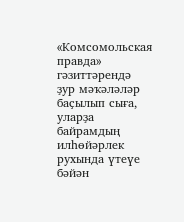«Комсомольская правда» гәзиттәрендә ҙур мәҡәләләр баҫылып сыға, уларҙа байрамдың илһөйәрлек рухында үтеүе бәйән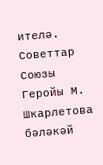ителә. Советтар Союзы Геройы М. Шкарлетова бәләкәй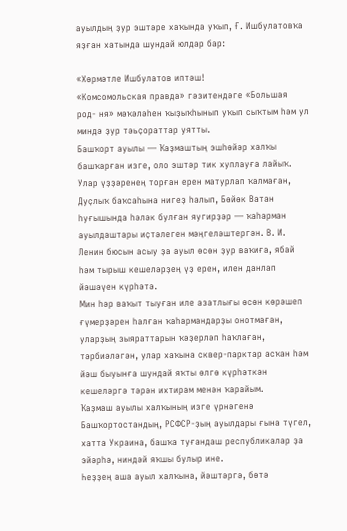ауылдың ҙур эштәре хаҡында уҡып, Ғ. Ишбулатовҡа яҙған хатында шундай юлдар бар:

«Хөрмәтле Ишбулатов иптәш!
«Комсомольская правда» гәзитендәге «Большая род- ня» мәҡәләһен ҡыҙыҡһынып уҡып сыҡтым һәм ул миндә ҙур тәьҫораттар уятты.
Башҡорт ауылы — Ҡаҙмаштың эшһөйәр халҡы башҡарған изге, оло эштәр тик хуплауға лайыҡ. Улар үҙҙәренең торған ерен матурлап ҡалмаған, Дуҫлыҡ баҡсаһына нигеҙ һалып, Бөйөк Ватан һуғышында һәләк булған яугирҙәр — ҡаһарман ауылдаштары иҫтәлеген мәңгеләштергән. В. И. Ленин бюсын асыу ҙа ауыл өсөн ҙур ваҡиға, ябай һәм тырыш кешеләрҙең үҙ ерен, илен данлап йәшәүен күрһәтә.
Мин һәр ваҡыт тыуған иле азатлығы өсөн көрәшеп ғүмерҙәрен һалған ҡаһармандарҙы онотмаған, уларҙың зыяраттарын ҡәҙерләп һаҡлаған, тәрбиәләгән, улар хаҡына сквер-парктар асҡан һәм йәш быуынға шундай яҡты өлгө күрһәткән кешеләргә тәрән ихтирам менән ҡарайым.
Ҡаҙмаш ауылы халҡының изге үрнәгенә Башҡортостандың, РСФСР-ҙың ауылдары ғына түгел, хатта Украина, башҡа туғандаш республикалар ҙа эйәрһә, ниндәй яҡшы булыр ине.
Һеҙҙең аша ауыл халҡына, йәштәргә, бөтә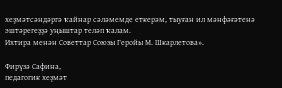хеҙмәтсәндәргә ҡайнар сәләмемде еткерәм, тыуған ил мәнфәғәтенә эштәрегеҙҙә уңыштар теләп ҡалам.
Ихтира менән Советтар Союзы Геройы М. Шкарлетова».

Фирүзә Сафина,
педагогик хеҙмәт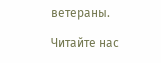ветераны.

Читайте нас